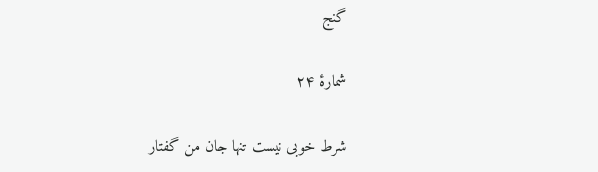گنج

شمارهٔ ۲۴

شرط خوبی نیست تنها جان من گفتار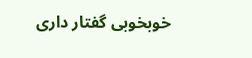خوبخوبی گفتار داری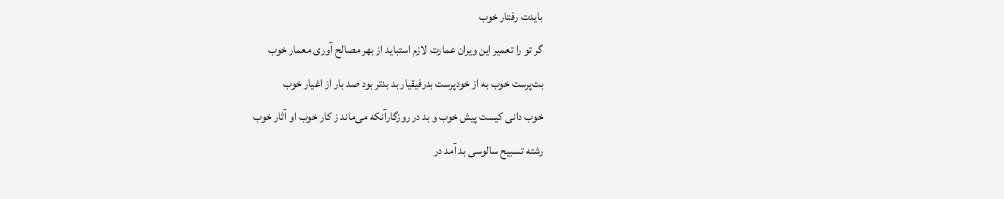بایدت رفتار خوب
گر تو را تعمیر این ویران عمارت لازم استباید از بهر مصالح آوری معمار خوب
بت‌پرست خوب به از خودپرست بدرفیقیار بد بدتر بود صد بار از اغیار خوب
خوب دانی کیست پیش خوب و بد در روزگارآنکه می‌ماند ز کار خوب او آثار خوب
رشته تسبیح سالوسی بد آمد در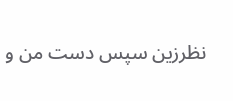نظرزین سپس دست من و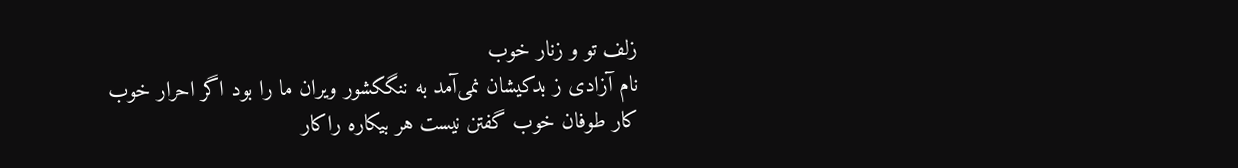زلف تو و زنار خوب
نام آزادی ز بدکیشان نمی‌آمد به ننگکشور ویران ما را بود اگر احرار خوب
کار طوفان خوب گفتن نیست هر بیکاره راکار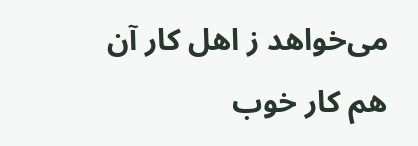می‌خواهد ز اهل کار آن هم کار خوب